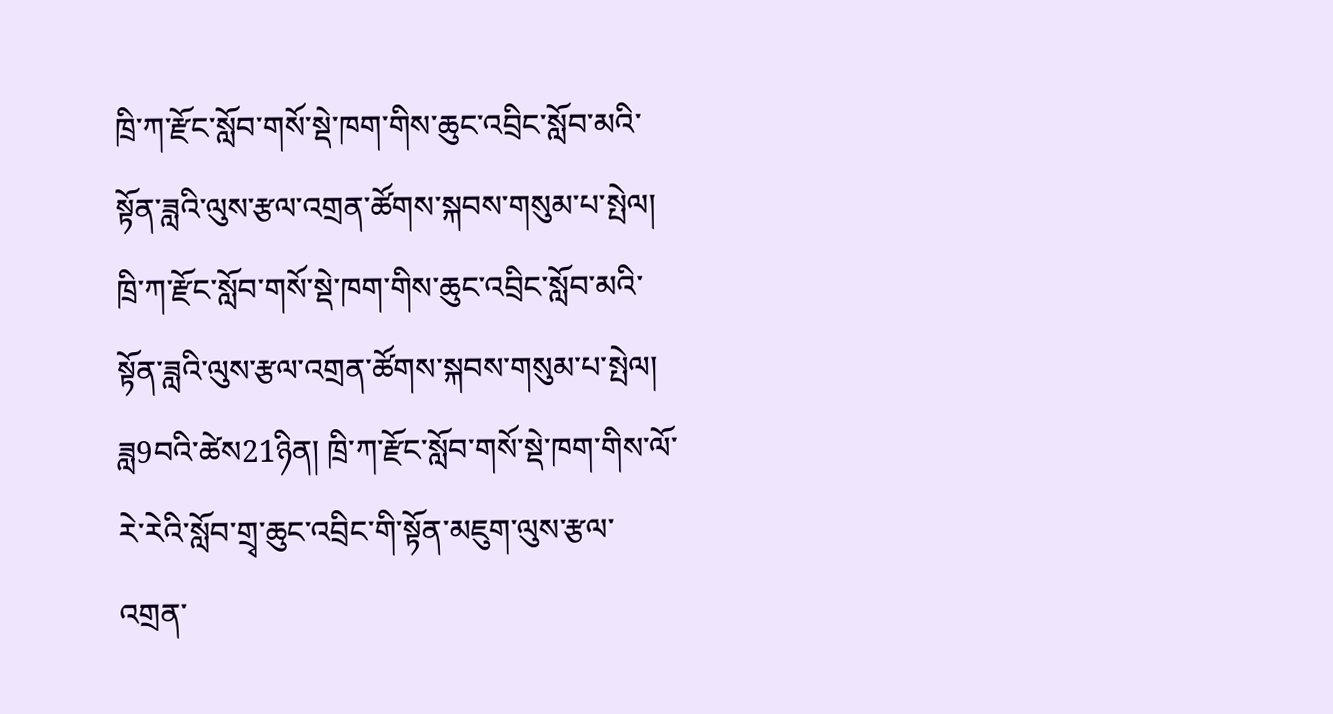ཁྲི་ཀ་རྫོང་སློབ་གསོ་སྡེ་ཁག་གིས་ཆུང་འབྲིང་སློབ་མའི་སྟོན་ཟླའི་ལུས་རྩལ་འགྲན་ཚོགས་སྐབས་གསུམ་པ་སྤེལ།
ཁྲི་ཀ་རྫོང་སློབ་གསོ་སྡེ་ཁག་གིས་ཆུང་འབྲིང་སློབ་མའི་སྟོན་ཟླའི་ལུས་རྩལ་འགྲན་ཚོགས་སྐབས་གསུམ་པ་སྤེལ།
ཟླ9བའི་ཚེས21ཉིན། ཁྲི་ཀ་རྫོང་སློབ་གསོ་སྡེ་ཁག་གིས་ལོ་རེ་རེའི་སློབ་གྲྭ་ཆུང་འབྲིང་གི་སྟོན་མཇུག་ལུས་རྩལ་འགྲན་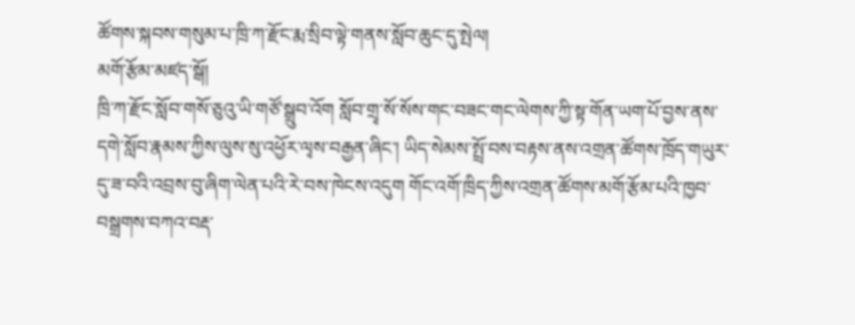ཚོགས་སྐབས་གསུམ་པ་ཁྲི་ཀ་རྫོང་རྨ་སྲིབ་ལྟེ་གནས་སློབ་ཆུང་དུ་སྤེལ།
མགོ་རྩོམ་མཛད་སྒོ།
ཁྲི་ཀ་རྫོང་སློབ་གསོ་ཅུའུ་ཡི་གཙོ་སྒྲུབ་འོག སློབ་གྲྭ་སོ་སོས་གང་བཟང་གང་ལེགས་ཀྱི་སྟ་གོན་ཡག་པོ་བྱས་ནས་དགེ་སློབ་རྣམས་ཀྱིས་ལུས་སུ་འཕྱོར་ལྭས་བརྒྱན་ཞིང་། ཡིད་སེམས་སྤྲོ་བས་བརྟས་ནས་འགྲན་ཚོགས་ཁྲོད་གཡུར་དུ་ཟ་བའི་འབྲས་བུ་ཞིག་ལེན་པའི་རེ་བས་ཁེངས་འདུག གོང་འགོ་ཁྲིད་ཀྱིས་འགྲན་ཚོགས་མགོ་རྩོམ་པའི་ཁྱབ་བསྒྲགས་བཀའ་བརྡ་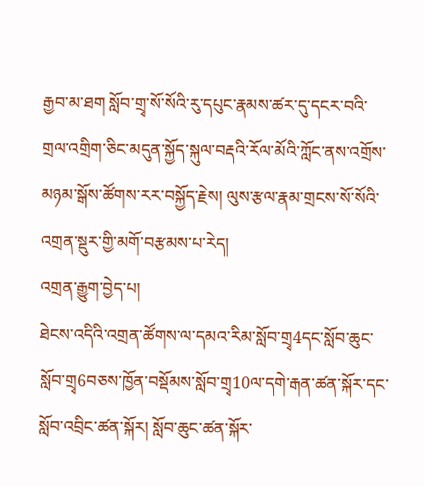རྒྱབ་མ་ཐག སློབ་གྲྭ་སོ་སོའི་རུ་དཔུང་རྣམས་ཚར་དུ་དངར་བའི་གྲལ་འགྲིག་ཅིང་མདུན་སྐྱོད་སྐུལ་བརྡའི་རོལ་མོའི་ཀློང་ནས་འགྲོས་མཉམ་སྒོས་ཚོགས་རར་བསྐྱོད་རྗེས། ལུས་རྩལ་རྣམ་གྲངས་སོ་སོའི་འགྲན་སྡུར་གྱི་མགོ་བརྩམས་པ་རེད།
འགྲན་རྒྱུག་བྱེད་པ།
ཐེངས་འདིའི་འགྲན་ཚོགས་ལ་དམའ་རིམ་སློབ་གྲྭ4དང་སློབ་ཆུང་སློབ་གྲྭ6བཅས་ཁྱོན་བསྡོམས་སློབ་གྲྭ10ལ་དགེ་རྒན་ཚན་སྐོར་དང་སློབ་འབྲིང་ཚན་སྐོར། སློབ་ཆུང་ཚན་སྐོར་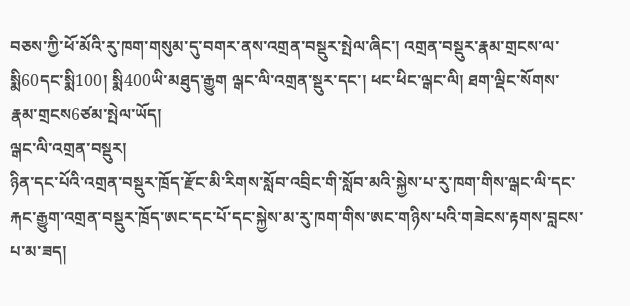བཅས་ཀྱི་ཕོ་མོའི་རུ་ཁག་གསུམ་དུ་བགར་ནས་འགྲན་བསྡུར་སྤེལ་ཞིང་། འགྲན་བསྡུར་རྣམ་གྲངས་ལ་སྨི60དང་སྨི100། སྨི400ཡི་མཐུད་རྒྱུག ལྒང་ལི་འགྲན་སྡུར་དང་། ཕང་ཕིང་ལྒང་ལི། ཐག་ལྡིང་སོགས་རྣམ་གྲངས6ཙམ་སྤེལ་ཡོད།
ལྒང་ལི་འགྲན་བསྡུར།
ཉིན་དང་པོའི་འགྲན་བསྡུར་ཁྲོད་རྫོང་མི་རིགས་སློབ་འབྲིང་གི་སློབ་མའི་སྐྱེས་པ་རུ་ཁག་གིས་ལྒང་ལི་དང་རྐང་རྒྱུག་འགྲན་བསྡུར་ཁྲོད་ཨང་དང་པོ་དང་སྐྱེས་མ་རུ་ཁག་གིས་ཨང་གཉིས་པའི་གཟེངས་རྟགས་བླངས་པ་མ་ཟད།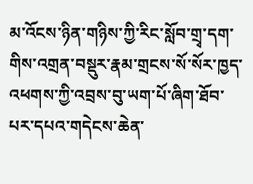མ་འོངས་ཉིན་གཉིས་ཀྱི་རིང་སློབ་གྲྭ་དག་གིས་འགྲན་བསྡུར་རྣམ་གྲངས་སོ་སོར་ཁྱད་འཕགས་ཀྱི་འབྲས་བུ་ཡག་པོ་ཞིག་ཐོབ་པར་དཔའ་གདེངས་ཆེན་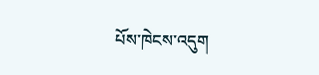པོས་ཁེངས་འདུག